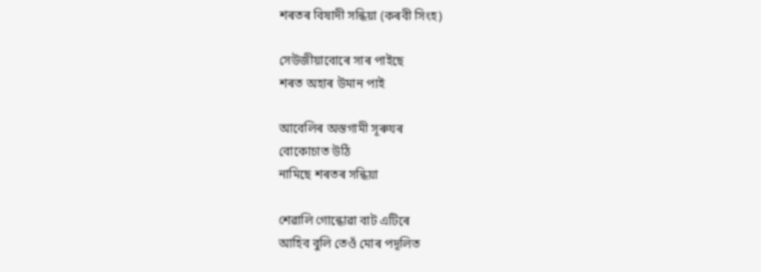শৰতৰ বিষাদী সন্ধিয়া (কৰবী সিংহ)

সেউজীয়াবোৰে সাৰ পাইছে
শৰত অহাৰ উমান পাই

আবেলিৰ অস্তগামী সূৰুযৰ
বোকোচাত উঠি
নামিছে শৰতৰ সন্ধিয়া

শেৱালি গোন্ধোৱা বাট এটিৰে
আহিব বুলি তেওঁ মোৰ পদূলিত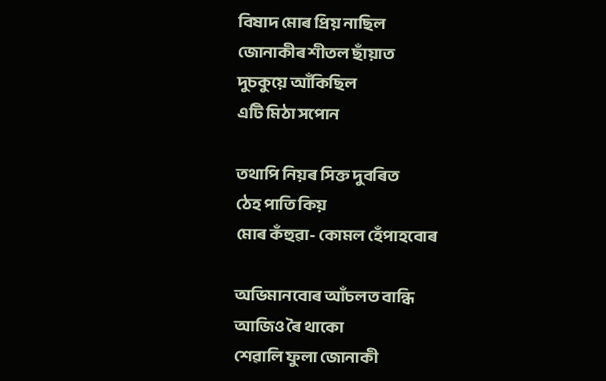বিষাদ মোৰ প্ৰিয় নাছিল
জোনাকীৰ শীতল ছাঁয়াত
দুচকুয়ে আঁকিছিল
এটি মিঠা সপোন

তথাপি নিয়ৰ সিক্ত দুবৰিত
ঠেহ পাতি কিয়
মোৰ কঁহুৱা- কোমল হেঁপাহবোৰ

অভিমানবোৰ আঁচলত বান্ধি
আজিও ৰৈ থাকো
শেৱালি ফুলা জোনাকী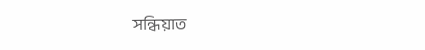সন্ধিয়াত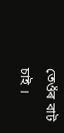তেওঁৰ বাট চাই ।